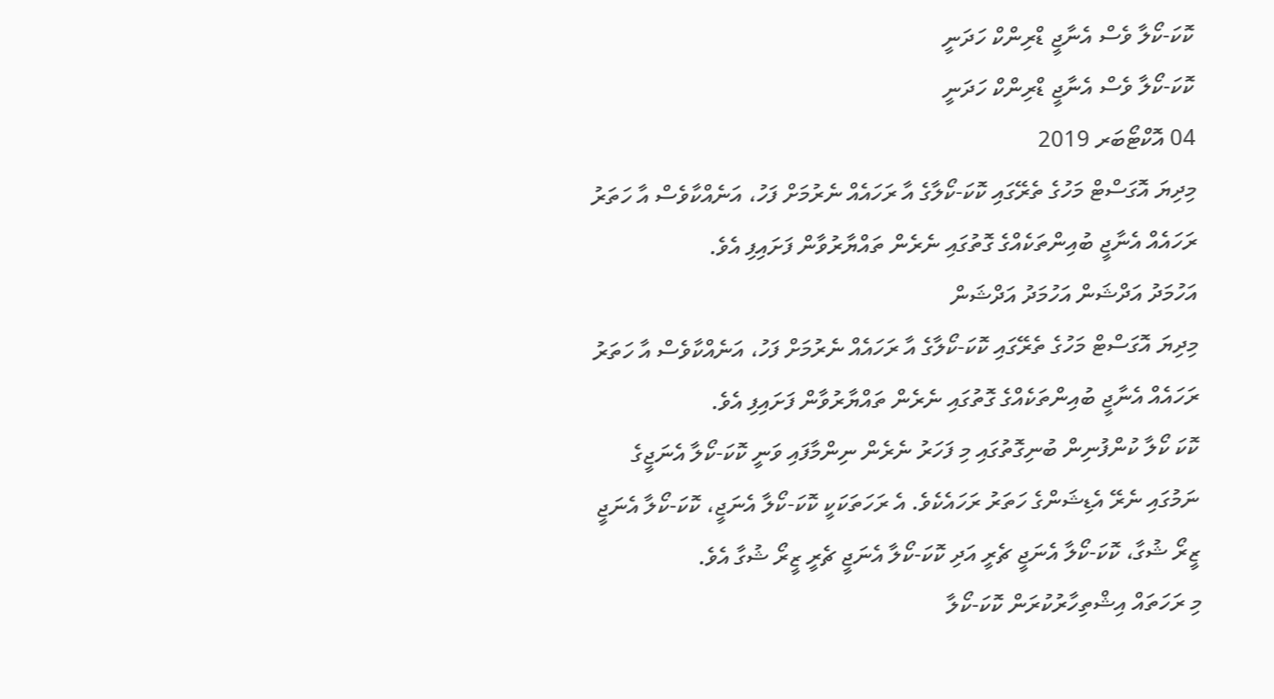ކޮކަ-ކޯލާ ވެސް އެނާޖީ ޑްރިންކް ހަދަނީ
ކޮކަ-ކޯލާ ވެސް އެނާޖީ ޑްރިންކް ހަދަނީ
04 އޮކްޓޯބަރ 2019
މިދިޔަ އޮގަސްޓް މަހުގެ ތެރޭގައި ކޮކަ-ކޯލާގެ އާ ރަހައެއް ނެރުމަށް ފަހު، އަނެއްކާވެސް އާ ހަތަރު ރަހައެއް އެނާޖީ ބުއިންތަކެއްގެ ގޮތުގައި ނެރެން ތައްޔާރުވާން ފަށައިފި އެވެ.
އަހުމަދު އަދްޝަން އަހުމަދު އަދްޝަން
މިދިޔަ އޮގަސްޓް މަހުގެ ތެރޭގައި ކޮކަ-ކޯލާގެ އާ ރަހައެއް ނެރުމަށް ފަހު، އަނެއްކާވެސް އާ ހަތަރު ރަހައެއް އެނާޖީ ބުއިންތަކެއްގެ ގޮތުގައި ނެރެން ތައްޔާރުވާން ފަށައިފި އެވެ.
ކޮކަ ކޯލާ ކުންފުނިން ބުނިގޮތުގައި މި ފަހަރު ނެރެން ނިންމާފައި ވަނީ ކޮކަ-ކޯލާ އެނަޖީގެ ނަމުގައި ނެރޭ އެޑިޝަންގެ ހަތަރު ރަހައެކެވެ. އެ ރަހަތަކަކީ ކޮކަ-ކޯލާ އެނަޖީ، ކޮކަ-ކޯލާ އެނަޖީ ޒީރޯ ޝުގާ، ކޮކަ-ކޯލާ އެނަޖީ ޗެރީ އަދި ކޮކަ-ކޯލާ އެނަޖީ ޗެރީ ޒީރޯ ޝުގާ އެވެ.
މި ރަހަތައް އިޝްތިހާރުކުރަން ކޮކަ-ކޯލާ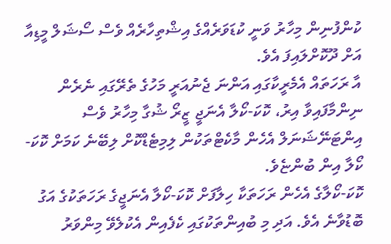ކުންފުނިން މިހާރު ވަނީ ކުޑަވަރެއްގެ އިޝްތިހާރެއް ވެސް ސޯޝަލް މީޑިއާ އަށް ދޫކޮށްލައިފަ އެވެ.
އާ ރަހަތައް އެމެރީކާގައި އަންނަ ޖެނުއަރީ މަހުގެ ތެރޭގައި ނެރެން ނިންމާފައިވާ އިރު، ކޮކަ-ކޯލާ އެނަޖީ ޒީރޯ ޝުގާ މިހާރު ވެސް އިންޓަނޭޝަނަލް އެހެން މާކެޓްތަކުން ލިމިޓެޑްކޮށް ލިބޭނެ ކަމަށް ކޮކަ-ކޯލާ އިން ބުންޏެވެ.
ކޮކަ-ކޯލާގެ އެހެން ރަހަތަކާ ހިލާފަށް ކޮކަ-ކޯލާ އެނަޖީގެ ރަހަތަކުގެ އަގު ބޮޑުވާނެ އެވެ. އަދި މި ބުއިންތަކުގައި ކެފެއިން އެކުލެވޭ މިންވަރު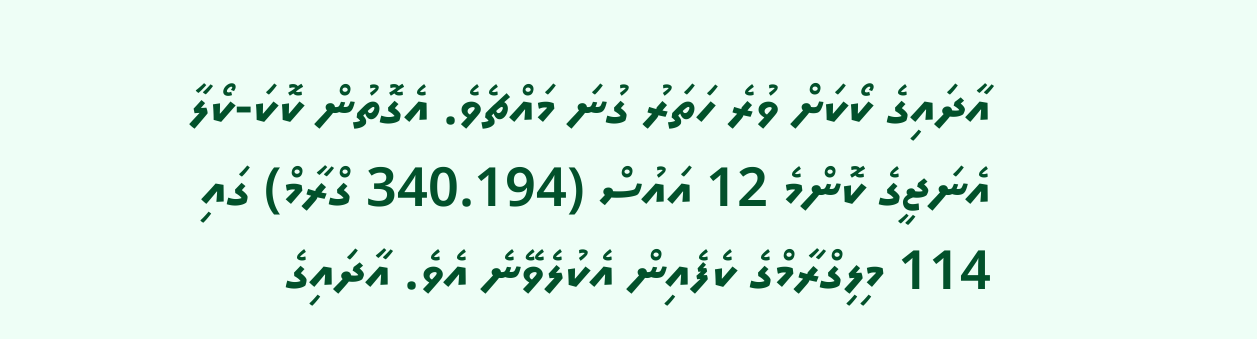އާދައިގެ ކޯކަށް ވުރެ ހަތަރު ގުނަ މައްޗެވެ. އެގޮތުން ކޮކަ-ކޯލާ އެނަޖީގެ ކޮންމެ 12 އައުސް (340.194 ގްރާމް) ގައި 114 މިލިގްރާމްގެ ކެފެއިން އެކުލެވޭނެ އެވެ. އާދައިގެ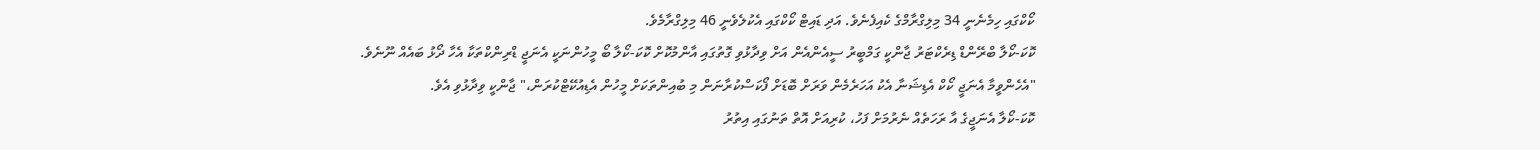ކޯކްގައި ހިމެނެނީ 34 މިލިގްރާމްގެ ކެއިފެނެވެ. އަދި ޑައިޓް ކޯކްގައި އެކުލެވެނީ 46 މިލިގްރާމެވެ.
ކޮކަ-ކޯލާ ބްރޭންޑް ޑިރެކްޓަރު ޖާންކީ ގަމްބީރު ސީއެންއެން އަށް ވިދާޅުވި ގޮތުގައި އާންމުކޮށް ކޮކަ-ކޯލާ ބޯ މީހުންނަކީ އެނަޖީ ޑްރިންކްތަކާ އެހާ ދޯޅު ބައެއް ނޫނެވެ.
"އެހެންވީމާ އެނަޖީ ކޯކް އެޑިޝަނާ އެކު އަހަރެމެން ވަރަށް ބޮޑަށް ފޯކަސްކުރާނަން މި ބުއިންތަކަށް މީހުން އެޑިއުކޭޓްކުރަން،" ޖާންކީ ވިދާޅުވި އެވެ.
ކޮކަ-ކޯލާ އެނަޖީގެ އާ ރަހަތެއް ނެރުމަށް ފަހު، ކުރިއަށް އޮތް ތަނުގައި އިތުރު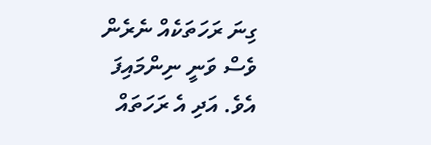ގިނަ ރަހަތަކެއް ނެރެން ވެސް ވަނީ ނިންމައިފަ އެވެ. އަދި އެ ރަހަތައް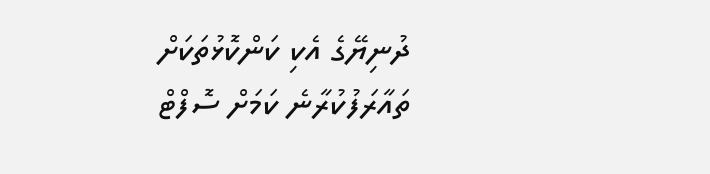ދުނިޔޭގެ އެކި ކަންކޮޅުތަކަށް ތައާރަފުކުރާނެ ކަމަށް ސޮފްޓް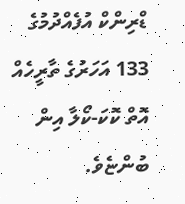ޑްރިންކް އުފެއްދުމުގެ 133 އަހަރުގެ ތާރީހެއް އޮތް ކޮކަ-ކޯލާ އިން ބުންޏެވެ.